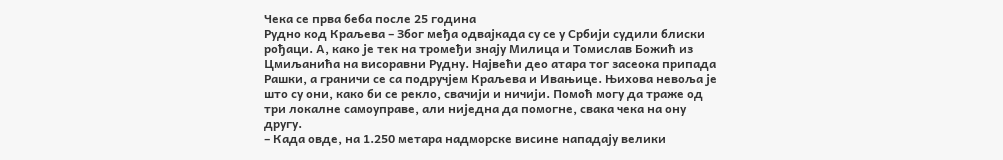Чека се прва беба после 25 година
Рудно код Краљева – Због међа одвајкада су се у Србији судили блиски рођаци. А, како је тек на тромеђи знају Милица и Томислав Божић из Цмиљанића на висоравни Рудну. Највећи део атара тог засеока припада Рашки, а граничи се са подручјем Краљева и Ивањице. Њихова невоља је што су они, како би се рекло, свачији и ничији. Помоћ могу да траже од три локалне самоуправе, али ниједна да помогне, свака чека на ону другу.
– Када овде, на 1.250 метара надморске висине нападају велики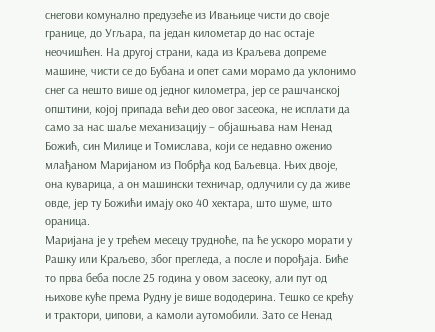снегови комунално предузеће из Ивањице чисти до своје границе, до Угљара, па један километар до нас остаје неочишћен. На другој страни, када из Краљева допреме машине, чисти се до Бубана и опет сами морамо да уклонимо снег са нешто више од једног километра, јер се рашчанској општини, којој припада већи део овог засеока, не исплати да само за нас шаље механизацију – објашњава нам Ненад Божић, син Милице и Томислава, који се недавно оженио млађаном Маријаном из Побрђа код Баљевца. Њих двоје, она куварица, а он машински техничар, одлучили су да живе овде, јер ту Божићи имају око 40 хектара, што шуме, што ораница.
Маријана је у трећем месецу трудноће, па ће ускоро морати у Рашку или Краљево, због прегледа, а после и порођаја. Биће то прва беба после 25 година у овом засеоку, али пут од њихове куће према Рудну је више вододерина. Тешко се крећу и трактори, џипови, а камоли аутомобили. Зато се Ненад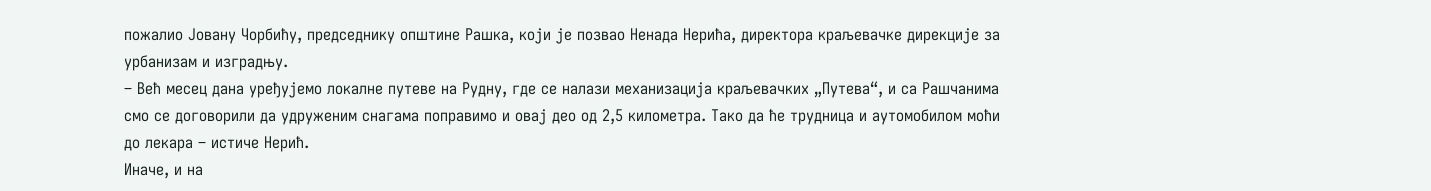пожалио Јовану Чорбићу, председнику општине Рашка, који је позвао Ненада Нерића, директора краљевачке дирекције за урбанизам и изградњу.
– Већ месец дана уређујемо локалне путеве на Рудну, где се налази механизација краљевачких „Путева“, и са Рашчанима смо се договорили да удруженим снагама поправимо и овај део од 2,5 километра. Тако да ће трудница и аутомобилом моћи до лекара – истиче Нерић.
Иначе, и на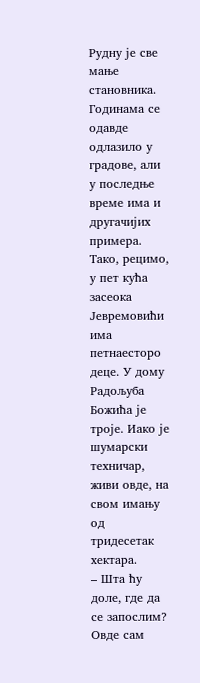Рудну је све мање становника. Годинама се одавде одлазило у градове, али у последње време има и другачијих примера. Тако, рецимо, у пет кућа засеока Јевремовићи има петнаесторо деце. У дому Радољуба Божића је троје. Иако је шумарски техничар, живи овде, на свом имању од тридесетак хектара.
– Шта ћу доле, где да се запослим? Овде сам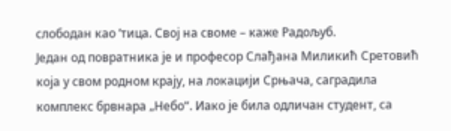слободан као ’тица. Свој на своме – каже Радољуб.
Један од повратника је и професор Слађана Миликић Сретовић која у свом родном крају, на локацији Срњача, саградила комплекс брвнара „Небо“. Иако је била одличан студент, са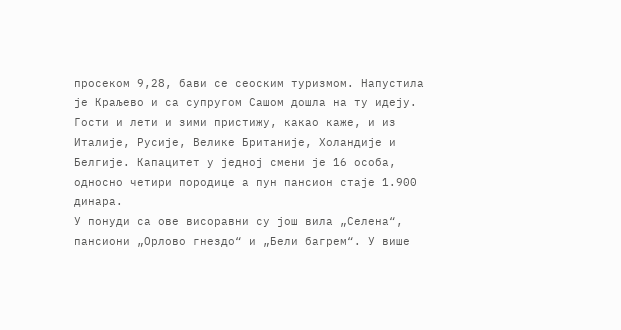просеком 9,28, бави се сеоским туризмом. Напустила је Краљево и са супругом Сашом дошла на ту идеју.
Гости и лети и зими пристижу, какао каже, и из Италије, Русије, Велике Британије, Холандије и Белгије. Капацитет у једној смени је 16 особа, односно четири породице а пун пансион стаје 1.900 динара.
У понуди са ове висоравни су још вила „Селена“, пансиони „Орлово гнездо“ и „Бели багрем“. У више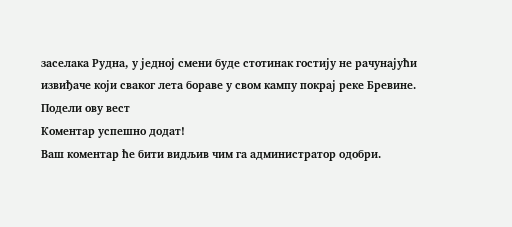заселака Рудна, у једној смени буде стотинак гостију не рачунајући извиђаче који сваког лета бораве у свом кампу покрај реке Бревине.
Подели ову вест
Комeнтар успeшно додат!
Ваш комeнтар ћe бити видљив чим га администратор одобри.